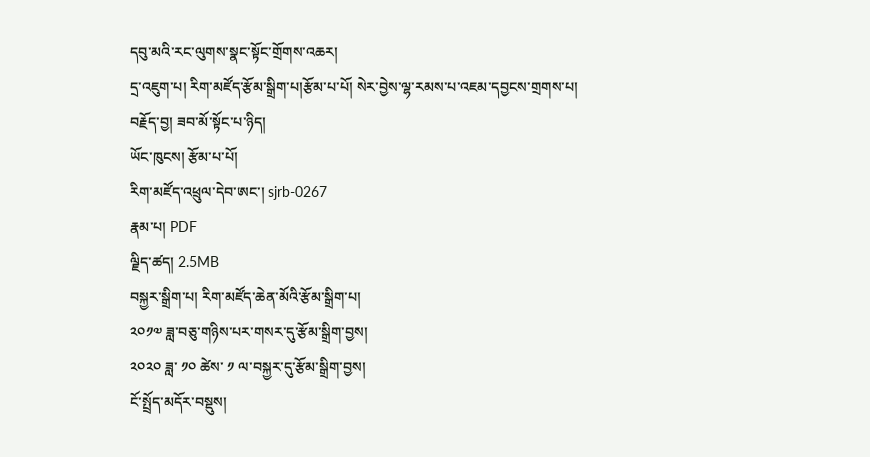དབུ་མའི་རང་ལུགས་སྣང་སྟོང་གྲོགས་འཆར།
དྲ་འཇུག་པ། རིག་མཛོད་རྩོམ་སྒྲིག་པ།རྩོམ་པ་པོ། སེར་བྱེས་ལྷ་རམས་པ་འཇམ་དབྱངས་གྲགས་པ།
བརྗོད་བྱ། ཟབ་མོ་སྟོང་པ་ཉིད།
ཡོང་ཁུངས། རྩོམ་པ་པོ།
རིག་མཛོད་འཕྲུལ་དེབ་ཨང་། sjrb-0267
རྣམ་པ། PDF
ལྗིད་ཚད། 2.5MB
བསྐྱར་སྒྲིག་པ། རིག་མཛོད་ཆེན་མོའི་རྩོམ་སྒྲིག་པ།
༢༠༡༧ ཟླ་བཅུ་གཉིས་པར་གསར་དུ་རྩོམ་སྒྲིག་བྱས།
༢༠༢༠ ཟླ་ ༡༠ ཚེས་ ༡ ལ་བསྐྱར་དུ་རྩོམ་སྒྲིག་བྱས།
ངོ་སྤྲོད་མདོར་བསྡུས།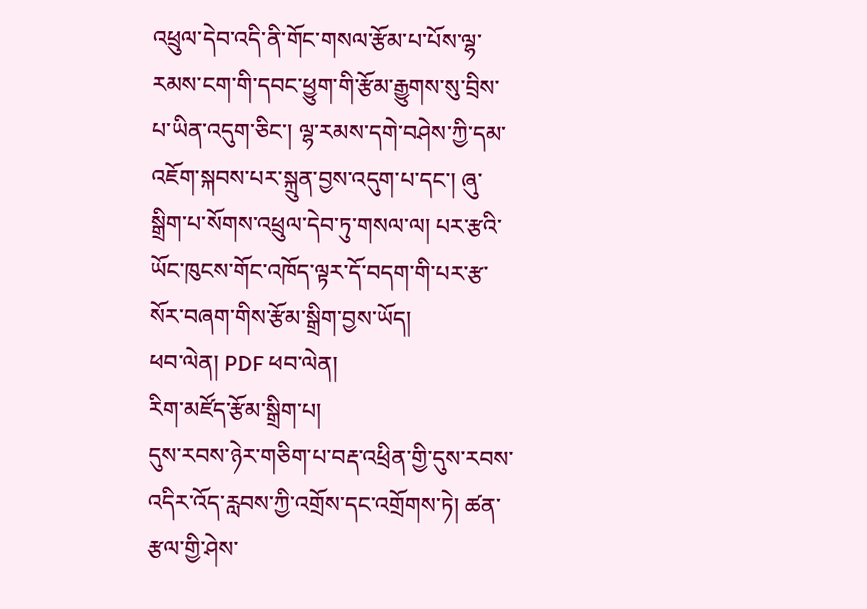འཕྲུལ་དེབ་འདི་ནི་གོང་གསལ་རྩོམ་པ་པོས་ལྷ་རམས་ངག་གི་དབང་ཕྱུག་གི་རྩོམ་རྒྱུགས་སུ་བྲིས་པ་ཡིན་འདུག་ཅིང་། ལྷ་རམས་དགེ་བཤེས་ཀྱི་དམ་འཇོག་སྐབས་པར་སྐྲུན་བྱས་འདུག་པ་དང་། ཞུ་སྒྲིག་པ་སོགས་འཕྲུལ་དེབ་ཏུ་གསལ་ལ། པར་རྩའི་ཡོང་ཁུངས་གོང་འཁོད་ལྟར་དོ་བདག་གི་པར་རྩ་སོར་བཞག་གིས་རྩོམ་སྒྲིག་བྱས་ཡོད།
ཕབ་ལེན། PDF ཕབ་ལེན།
རིག་མཛོད་རྩོམ་སྒྲིག་པ།
དུས་རབས་ཉེར་གཅིག་པ་བརྡ་འཕྲིན་གྱི་དུས་རབས་འདིར་འོད་རླབས་ཀྱི་འགྲོས་དང་འགྲོགས་ཏེ། ཚན་རྩལ་གྱི་ཤེས་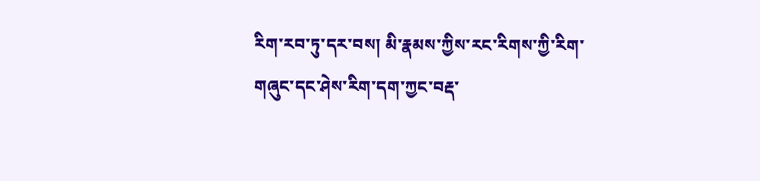རིག་རབ་ཏུ་དར་བས། མི་རྣམས་ཀྱིས་རང་རིགས་ཀྱི་རིག་གཞུང་དང་ཤེས་རིག་དག་ཀྱང་བརྡ་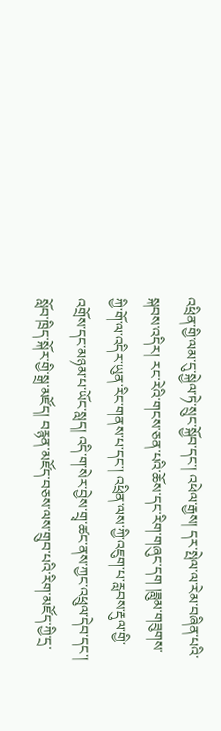འཕྲིན་གྱི་ལམ་དུ་སྐྱེལ་ཏེ་སྲུང་སྐྱོབ་དང་། འཕེལ་རྒྱས། དར་སྤེལ་ལ་རེམ་བཞིན་པའི་སྐབས་འདིར། རང་རེའི་གངས་ཅན་པའི་ཆོས་དང་རིག་གཞུང་དག །ཟླུམ་གཟུགས་ཀྱི་གོ་ལ་འདིར་ཡུན་རིང་གནས་པ་དང་། འཕྲིན་ལས་ཀྱི་འཇུག་པ་རླབས་རྡུལ་གྱི་འགྲོས་དང་མཉམ་པ་ཡོང་སླད། འདི་ག་སེར་བྱེས་གྲྭ་ཚང་ནས་ཀྱང་འཕྲུལ་དེབ་དང་། སློབ་ཁྲིད་སྐོར་གྱི་སྒྲ་མཛོད། བརྙན་མཛོད་བཅས་ལས་གྲུབ་པའི་རིག་མཛོད་ཀྱི་དྲ་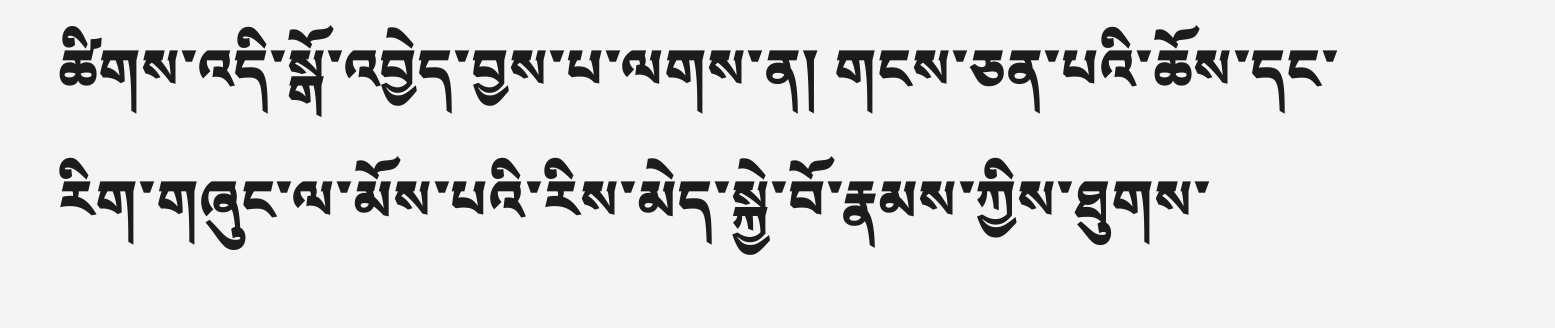ཚིགས་འདི་སྒོ་འབྱེད་བྱས་པ་ལགས་ན། གངས་ཅན་པའི་ཆོས་དང་རིག་གཞུང་ལ་མོས་པའི་རིས་མེད་སྐྱེ་བོ་རྣམས་ཀྱིས་ཐུགས་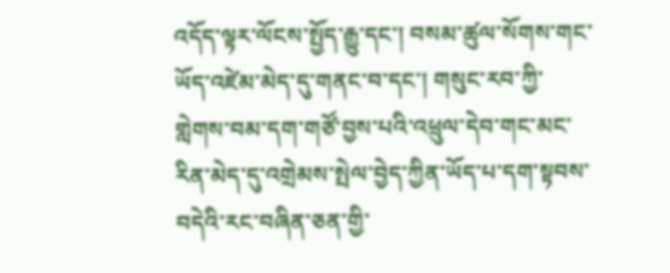འདོད་ལྟར་ལོངས་སྤྱོད་རྒྱུ་དང་། བསམ་ཚུལ་སོགས་གང་ཡོད་འཛེམ་མེད་དུ་གནང་བ་དང་། གསུང་རབ་ཀྱི་གླེགས་བམ་དག་གཙོ་བྱས་པའི་འཕྲུལ་དེབ་གང་མང་རིན་མེད་དུ་འགྲེམས་སྤེལ་བྱེད་ཀྱིན་ཡོད་པ་དག་སྟབས་བདེའི་རང་བཞིན་ཅན་གྱི་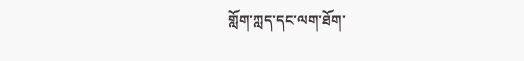གློག་ཀླད་དང་ལག་ཐོག་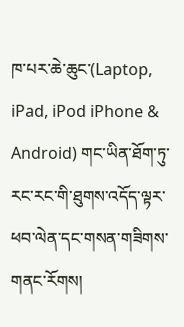ཁ་པར་ཆེ་ཆུང་(Laptop, iPad, iPod iPhone & Android) གང་ཡིན་ཐོག་ཏུ་རང་རང་གི་ཐུགས་འདོད་ལྟར་ཕབ་ལེན་དང་གསན་གཟིགས་གནང་རོགས།